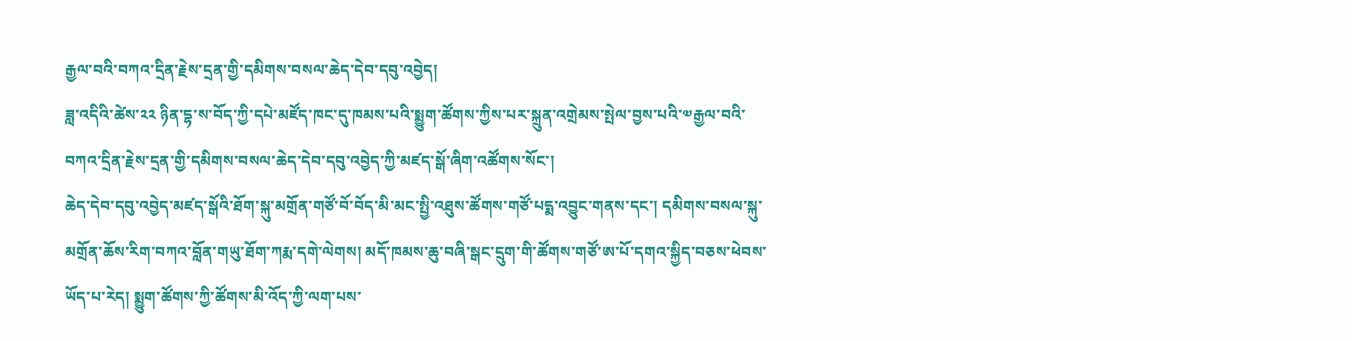རྒྱལ་བའི་བཀའ་དྲིན་རྗེས་དྲན་གྱི་དམིགས་བསལ་ཆེད་དེབ་དབུ་འབྱེད།
ཟླ་འདིའི་ཚེས་༢༢ ཉིན་དྷ་ས་བོད་ཀྱི་དཔེ་མཛོད་ཁང་དུ་ཁམས་པའི་སྨྱུག་ཚོགས་ཀྱིས་པར་སྐྲུན་འགྲེམས་སྤེལ་བྱས་པའི་༧རྒྱལ་བའི་བཀའ་དྲིན་རྗེས་དྲན་གྱི་དམིགས་བསལ་ཆེད་དེབ་དབུ་འབྱེད་ཀྱི་མཛད་སྒོ་ཞིག་འཚོགས་སོང་།
ཆེད་དེབ་དབུ་འབྱེད་མཛད་སྒོའི་ཐོག་སྐུ་མགྲོན་གཙོ་བོ་བོད་མི་མང་སྤྱི་འཐུས་ཚོགས་གཙོ་པདྨ་འབྱུང་གནས་དང་། དམིགས་བསལ་སྐུ་མགྲོན་ཆོས་རིག་བཀའ་བློན་གཡུ་ཐོག་ཀརྨ་དགེ་ལེགས། མདོ་ཁམས་ཆུ་བཞི་སྒང་དྲུག་གི་ཚོགས་གཙོ་ཨ་པོ་དགའ་སྐྱིད་བཅས་ཕེབས་ཡོད་པ་རེད། སྨྱུག་ཚོགས་ཀྱི་ཚོགས་མི་འོད་ཀྱི་ལག་པས་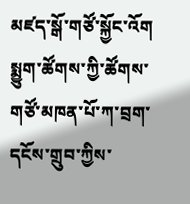མཛད་སྒོ་གཙོ་སྐྱོང་འོག སྨྱུག་ཚོགས་ཀྱི་ཚོགས་གཙོ་མཁན་པོ་ཀ་བྲག་དངོས་གྲུབ་ཀྱིས་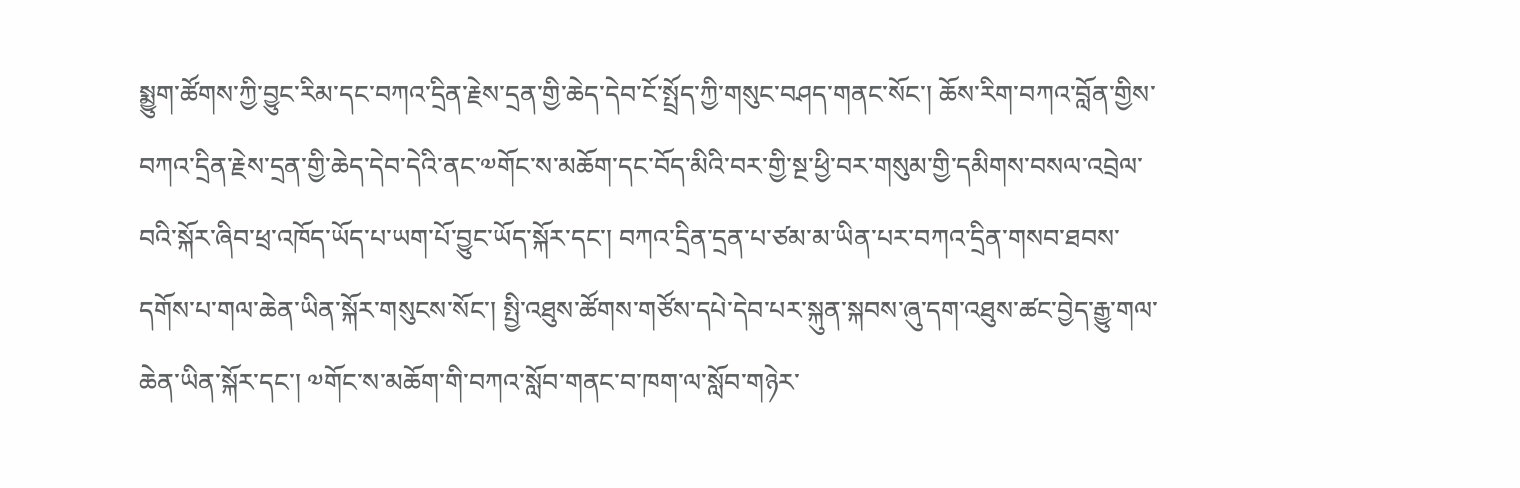སྨྱུག་ཚོགས་ཀྱི་བྱུང་རིམ་དང་བཀའ་དྲིན་རྗེས་དྲན་གྱི་ཆེད་དེབ་ངོ་སྤྲོད་ཀྱི་གསུང་བཤད་གནང་སོང་། ཆོས་རིག་བཀའ་བློན་གྱིས་བཀའ་དྲིན་རྗེས་དྲན་གྱི་ཆེད་དེབ་དེའི་ནང་༧གོང་ས་མཆོག་དང་བོད་མིའི་བར་གྱི་སྔ་ཕྱི་བར་གསུམ་གྱི་དམིགས་བསལ་འབྲེལ་བའི་སྐོར་ཞིབ་ཕྲ་འཁོད་ཡོད་པ་ཡག་པོ་བྱུང་ཡོད་སྐོར་དང་། བཀའ་དྲིན་དྲན་པ་ཙམ་མ་ཡིན་པར་བཀའ་དྲིན་གསབ་ཐབས་དགོས་པ་གལ་ཆེན་ཡིན་སྐོར་གསུངས་སོང་། སྤྱི་འཐུས་ཚོགས་གཙོས་དཔེ་དེབ་པར་སྐུན་སྐབས་ཞུ་དག་འཐུས་ཚང་བྱེད་རྒྱུ་གལ་ཆེན་ཡིན་སྐོར་དང་། ༧གོང་ས་མཆོག་གི་བཀའ་སློབ་གནང་བ་ཁག་ལ་སློབ་གཉེར་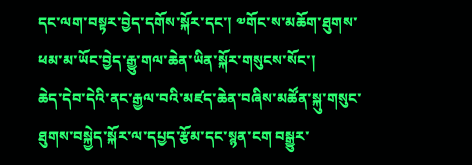དང་ལག་བསྟར་བྱེད་དགོས་སྐོར་དང་། ༧གོང་ས་མཆོག་ཐུགས་ཕམ་མ་ཡོང་བྱེད་རྒྱུ་གལ་ཆེན་ཡིན་སྐོར་གསུངས་སོང་།
ཆེད་དེབ་དེའི་ནང་རྒྱལ་བའི་མཛད་ཆེན་བཞིས་མཚོན་སྐུ་གསུང་ཐུགས་བསྐྱེད་སྐོར་ལ་དཔྱད་རྩོམ་དང་སྙན་ངག བསྒྱུར་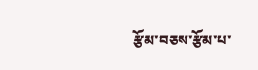རྩོམ་བཅས་རྩོམ་པ་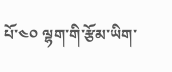པོ་༤༠ ལྷག་གི་རྩོམ་ཡིག་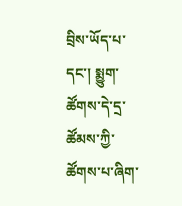བྲིས་ཡོད་པ་དང་། སྨྱུག་ཚོགས་དེ་དྲ་ཚོམས་ཀྱི་ཚོགས་པ་ཞིག་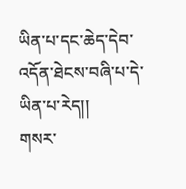ཡིན་པ་དང་ཆེད་དེབ་འདོན་ཐེངས་བཞི་པ་དེ་ཡིན་པ་རེད།།
གསར་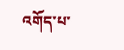འགོད་པ་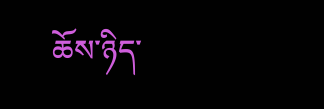ཆོས་ཉིད་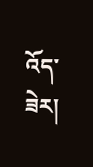འོད་ཟེར།